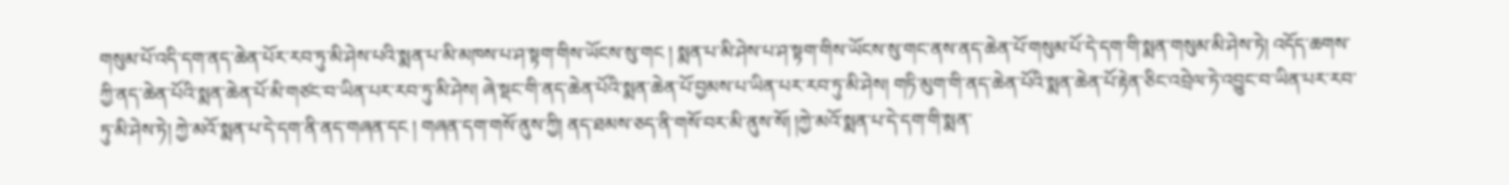གསུམ་པོ་འདི་དག་ནད་ཆེན་པོར་རབ་ཏུ་མི་ཤེས་པའི་སྨན་པ་མི་མཁས་པ་ཤ་སྟག་གིས་ཡོངས་སུ་གང ། སྨན་པ་མི་ཤེས་པ་ཤ་སྟག་གིས་ཡོངས་སུ་གང་ནས་ནད་ཆེན་པོ་གསུམ་པོ་དེ་དག་གི་སྨན་གསུམ་མི་ཤེས་ཏེ། འདོད་ཆགས་ཀྱི་ནད་ཆེན་པོའི་སྨན་ཆེན་པོ་མི་གཙང་བ་ཡིན་པར་རབ་ཏུ་མི་ཤེས། ཞེ་སྡང་གི་ནད་ཆེན་པོའི་སྨན་ཆེན་པོ་བྱམས་པ་ཡིན་པར་རབ་ཏུ་མི་ཤེས། གཏི་མུག་གི་ནད་ཆེན་པོའི་སྨན་ཆེན་པོ་རྟེན་ཅིང་འབྲེལ་ཏེ་འབྱུང་བ་ཡིན་པར་རབ་ཏུ་མི་ཤེས་ཏེ། ཀྱེ་མའོ་སྨན་པ་དེ་དག་ནི་ནད་གཞན་དང ། གཞན་དག་གསོ་ནུས་ཀྱི། ནད་ཐམས་ཅད་ནི་གསོ་བར་མི་ནུས་སོ། །ཀྱེ་མའོ་སྨན་པ་དེ་དག་གི་སྨན་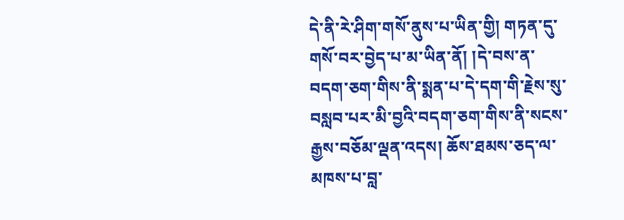དེ་ནི་རེ་ཤིག་གསོ་ནུས་པ་ཡིན་གྱི། གཏན་དུ་གསོ་བར་བྱེད་པ་མ་ཡིན་ནོ། །དེ་བས་ན་བདག་ཅག་གིས་ནི་སྨན་པ་དེ་དག་གི་རྗེས་སུ་བསླབ་པར་མི་བྱའི་བདག་ཅག་གིས་ནི་སངས་རྒྱས་བཅོམ་ལྡན་འདས། ཆོས་ཐམས་ཅད་ལ་མཁས་པ་བླ་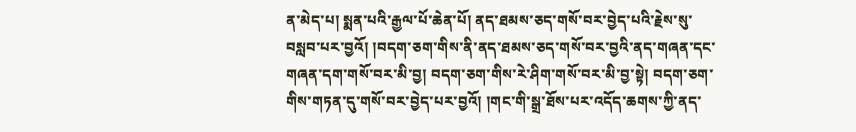ན་མེད་པ། སྨན་པའི་རྒྱལ་པོ་ཆེན་པོ། ནད་ཐམས་ཅད་གསོ་བར་བྱེད་པའི་རྗེས་སུ་བསླབ་པར་བྱའོ། །བདག་ཅག་གིས་ནི་ནད་ཐམས་ཅད་གསོ་བར་བྱའི་ནད་གཞན་དང་གཞན་དག་གསོ་བར་མི་བྱ། བདག་ཅག་གིས་རེ་ཤིག་གསོ་བར་མི་བྱ་སྟེ། བདག་ཅག་གིས་གཏན་དུ་གསོ་བར་བྱེད་པར་བྱའོ། །གང་གི་སྒྲ་ཐོས་པར་འདོད་ཆགས་ཀྱི་ནད་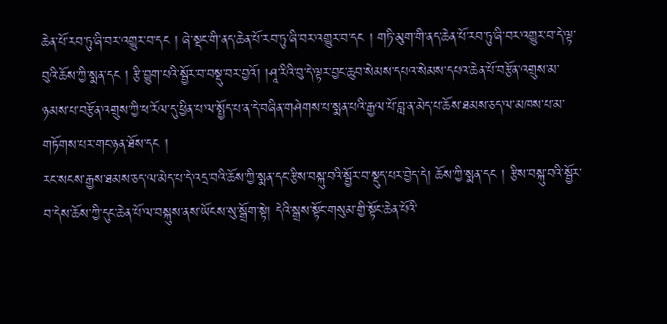ཆེན་པོ་རབ་ཏུ་ཞི་བར་འགྱུར་བ་དང ། ཞེ་སྡང་གི་ནད་ཆེན་པོ་རབ་ཏུ་ཞི་བར་འགྱུར་བ་དང ། གཏི་མུག་གི་ནད་ཆེན་པོ་རབ་ཏུ་ཞི་བར་འགྱུར་བ་དེ་ལྟ་བུའི་ཆོས་ཀྱི་སྨན་དང ། རྩི་བྱུག་པའི་སྦྱོར་བ་བསྡུ་བར་བྱའོ། །ཤཱ་རིའི་བུ་དེ་ལྟར་བྱང་ཆུབ་སེམས་དཔའ་སེམས་དཔའ་ཆེན་པོ་བརྩོན་འགྲུས་མ་ཉམས་པ་བརྩོན་འགྲུས་ཀྱི་ཕ་རོལ་དུ་ཕྱིན་པ་ལ་སྤྱོད་པ་ན་དེ་བཞིན་གཤེགས་པ་སྨན་པའི་རྒྱལ་པོ་བླ་ན་མེད་པ་ཆོས་ཐམས་ཅད་ལ་མཁས་པ་མ་གཏོགས་པར་གང་ཉན་ཐོས་དང །
རང་སངས་རྒྱས་ཐམས་ཅད་ལ་མེད་པ་དེ་འདྲ་བའི་ཆོས་ཀྱི་སྨན་དང་རྩིས་བསྐུ་བའི་སྦྱོར་བ་སྡུད་པར་བྱེད་དེ། ཆོས་ཀྱི་སྨན་དང ། རྩིས་བསྐུ་བའི་སྦྱོར་བ་དེས་ཆོས་ཀྱི་དུང་ཆེན་པོ་ལ་བསྐུས་ནས་ཡོངས་སུ་སྒྲོག་སྟེ། དེའི་སྒྲས་སྟོང་གསུམ་གྱི་སྟོང་ཆེན་པོའི་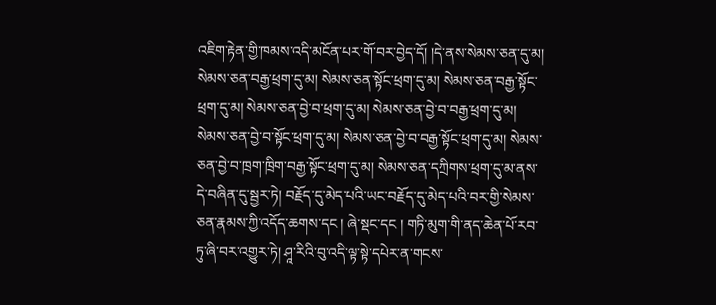འཇིག་རྟེན་གྱི་ཁམས་འདི་མངོན་པར་གོ་བར་བྱེད་དོ། །དེ་ནས་སེམས་ཅན་དུ་མ། སེམས་ཅན་བརྒྱ་ཕྲག་དུ་མ། སེམས་ཅན་སྟོང་ཕྲག་དུ་མ། སེམས་ཅན་བརྒྱ་སྟོང་ཕྲག་དུ་མ། སེམས་ཅན་བྱེ་བ་ཕྲག་དུ་མ། སེམས་ཅན་བྱེ་བ་བརྒྱ་ཕྲག་དུ་མ། སེམས་ཅན་བྱེ་བ་སྟོང་ཕྲག་དུ་མ། སེམས་ཅན་བྱེ་བ་བརྒྱ་སྟོང་ཕྲག་དུ་མ། སེམས་ཅན་བྱེ་བ་ཁྲག་ཁྲིག་བརྒྱ་སྟོང་ཕྲག་དུ་མ། སེམས་ཅན་དཀྲིགས་ཕྲག་དུ་མ་ནས་དེ་བཞིན་དུ་སྦྱར་ཏེ། བརྗོད་དུ་མེད་པའི་ཡང་བརྗོད་དུ་མེད་པའི་བར་གྱི་སེམས་ཅན་རྣམས་ཀྱི་འདོད་ཆགས་དང ། ཞེ་སྡང་དང ། གཏི་མུག་གི་ནད་ཆེན་པོ་རབ་ཏུ་ཞི་བར་འགྱུར་ཏེ། ཤཱ་རིའི་བུ་འདི་ལྟ་སྟེ་དཔེར་ན་གངས་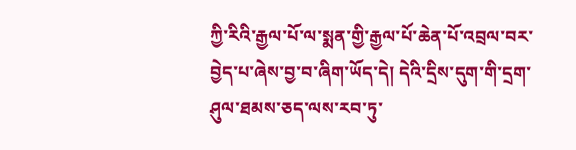ཀྱི་རིའི་རྒྱལ་པོ་ལ་སྨན་གྱི་རྒྱལ་པོ་ཆེན་པོ་འབྲལ་བར་བྱེད་པ་ཞེས་བྱ་བ་ཞིག་ཡོད་དེ། དེའི་དྲིས་དུག་གི་དྲག་ཤུལ་ཐམས་ཅད་ལས་རབ་ཏུ་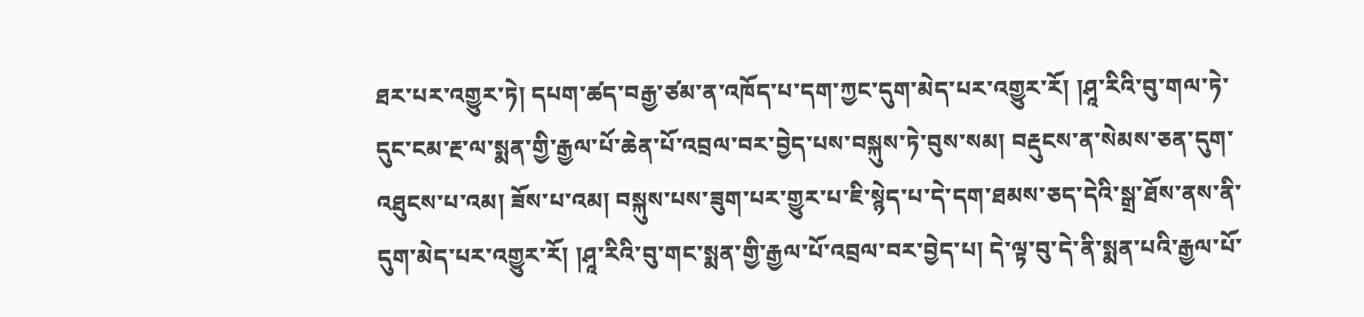ཐར་པར་འགྱུར་ཏེ། དཔག་ཚད་བརྒྱ་ཙམ་ན་འཁོད་པ་དག་ཀྱང་དུག་མེད་པར་འགྱུར་རོ། །ཤཱ་རིའི་བུ་གལ་ཏེ་དུང་ངམ་རྔ་ལ་སྨན་གྱི་རྒྱལ་པོ་ཆེན་པོ་འབྲལ་བར་བྱེད་པས་བསྐུས་ཏེ་བུས་སམ། བརྡུངས་ན་སེམས་ཅན་དུག་འཐུངས་པ་འམ། ཟོས་པ་འམ། བསྐུས་པས་ཟུག་པར་གྱུར་པ་ཇི་སྙེད་པ་དེ་དག་ཐམས་ཅད་དེའི་སྒྲ་ཐོས་ནས་ནི་དུག་མེད་པར་འགྱུར་རོ། །ཤཱ་རིའི་བུ་གང་སྨན་གྱི་རྒྱལ་པོ་འབྲལ་བར་བྱེད་པ། དེ་ལྟ་བུ་དེ་ནི་སྨན་པའི་རྒྱལ་པོ་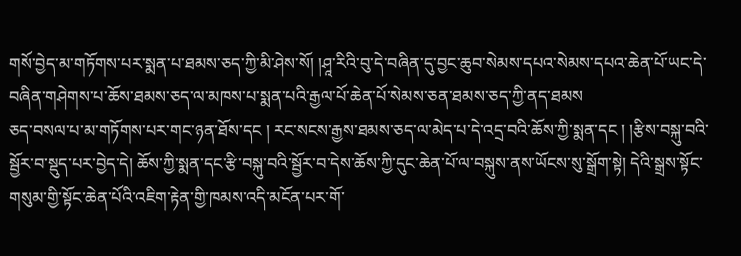གསོ་བྱེད་མ་གཏོགས་པར་སྨན་པ་ཐམས་ཅད་ཀྱི་མི་ཤེས་སོ། །ཤཱ་རིའི་བུ་དེ་བཞིན་དུ་བྱང་ཆུབ་སེམས་དཔའ་སེམས་དཔའ་ཆེན་པོ་ཡང་དེ་བཞིན་གཤེགས་པ་ཆོས་ཐམས་ཅད་ལ་མཁས་པ་སྨན་པའི་རྒྱལ་པོ་ཆེན་པོ་སེམས་ཅན་ཐམས་ཅད་ཀྱི་ནད་ཐམས
ཅད་བསལ་པ་མ་གཏོགས་པར་གང་ཉན་ཐོས་དང ། རང་སངས་རྒྱས་ཐམས་ཅད་ལ་མེད་པ་དེ་འདྲ་བའི་ཆོས་ཀྱི་སྨན་དང ། །རྩིས་བསྐུ་བའི་སྦྱོར་བ་སྡུད་པར་བྱེད་དེ། ཆོས་ཀྱི་སྨན་དང་རྩི་བསྐུ་བའི་སྦྱོར་བ་དེས་ཆོས་ཀྱི་དུང་ཆེན་པོ་ལ་བསྐུས་ནས་ཡོངས་སུ་སྒྲོག་སྟེ། དེའི་སྒྲས་སྟོང་གསུམ་གྱི་སྟོང་ཆེན་པོའི་འཇིག་རྟེན་གྱི་ཁམས་འདི་མངོན་པར་གོ་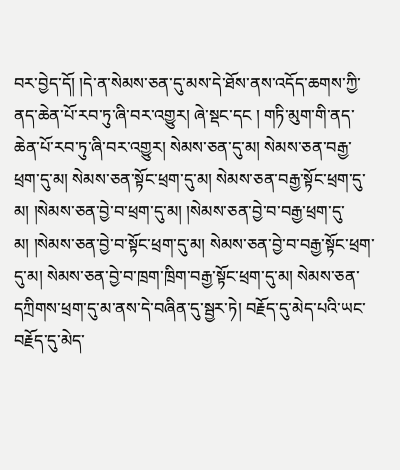བར་བྱེད་དོ། །དེ་ན་སེམས་ཅན་དུ་མས་དེ་ཐོས་ནས་འདོད་ཆགས་ཀྱི་ནད་ཆེན་པོ་རབ་ཏུ་ཞི་བར་འགྱུར། ཞེ་སྡང་དང ། གཏི་མུག་གི་ནད་ཆེན་པོ་རབ་ཏུ་ཞི་བར་འགྱུར། སེམས་ཅན་དུ་མ། སེམས་ཅན་བརྒྱ་ཕྲག་དུ་མ། སེམས་ཅན་སྟོང་ཕྲག་དུ་མ། སེམས་ཅན་བརྒྱ་སྟོང་ཕྲག་དུ་མ། །སེམས་ཅན་བྱེ་བ་ཕྲག་དུ་མ། །སེམས་ཅན་བྱེ་བ་བརྒྱ་ཕྲག་དུ་མ། །སེམས་ཅན་བྱེ་བ་སྟོང་ཕྲག་དུ་མ། སེམས་ཅན་བྱེ་བ་བརྒྱ་སྟོང་ཕྲག་དུ་མ། སེམས་ཅན་བྱེ་བ་ཁྲག་ཁྲིག་བརྒྱ་སྟོང་ཕྲག་དུ་མ། སེམས་ཅན་དཀྲིགས་ཕྲག་དུ་མ་ནས་དེ་བཞིན་དུ་སྦྱར་ཏེ། བརྗོད་དུ་མེད་པའི་ཡང་བརྗོད་དུ་མེད་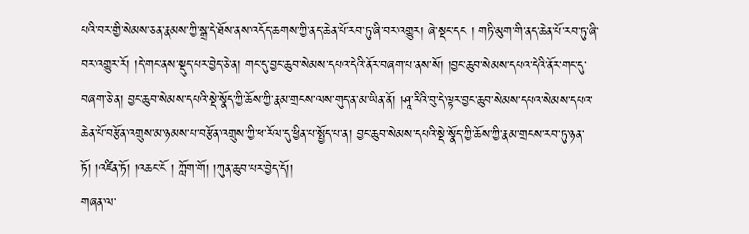པའི་བར་གྱི་སེམས་ཅན་རྣམས་ཀྱི་སྒྲ་དེ་ཐོས་ནས་འདོད་ཆགས་ཀྱི་ནད་ཆེན་པོ་རབ་ཏུ་ཞི་བར་འགྱུར། ཞེ་སྡང་དང ། གཏི་མུག་གི་ནད་ཆེན་པོ་རབ་ཏུ་ཞི་བར་འགྱུར་རོ། །དེ་གང་ནས་སྡུད་པར་བྱེད་ཅེ་ན། གང་དུ་བྱང་ཆུབ་སེམས་དཔའ་དེའི་ནོར་བཞག་པ་ནས་སོ། །བྱང་ཆུབ་སེམས་དཔའ་དེའི་ནོར་གང་དུ་བཞག་ཅེ་ན། བྱང་ཆུབ་སེམས་དཔའི་སྡེ་སྣོད་ཀྱི་ཆོས་ཀྱི་རྣམ་གྲངས་ལས་གུད་ན་མ་ཡིན་ནོ། །ཤཱ་རིའི་བུ་དེ་ལྟར་བྱང་ཆུབ་སེམས་དཔའ་སེམས་དཔའ་ཆེན་པོ་བརྩོན་འགྲུས་མ་ཉམས་པ་བརྩོན་འགྲུས་ཀྱི་ཕ་རོལ་དུ་ཕྱིན་པ་སྤྱོད་པ་ན། བྱང་ཆུབ་སེམས་དཔའི་སྡེ་སྣོད་ཀྱི་ཆོས་ཀྱི་རྣམ་གྲངས་རབ་ཏུ་ཉན་ཏོ། །འཛིན་ཏོ། །འཆང་ངོ ། ཀློག་གོ། །ཀུན་ཆུབ་པར་བྱེད་དོ།།
གཞན་ལ་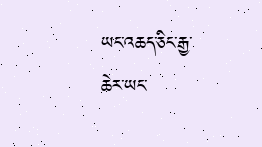ཡང་འཆད་ཅིང་རྒྱ་ཆེར་ཡང་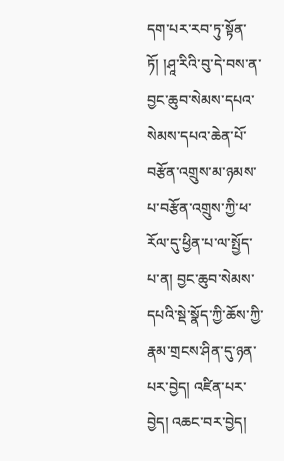དག་པར་རབ་ཏུ་སྟོན་ཏོ། །ཤཱ་རིའི་བུ་དེ་བས་ན་བྱང་ཆུབ་སེམས་དཔའ་སེམས་དཔའ་ཆེན་པོ་བརྩོན་འགྲུས་མ་ཉམས་པ་བརྩོན་འགྲུས་ཀྱི་ཕ་རོལ་དུ་ཕྱིན་པ་ལ་སྤྱོད་པ་ན། བྱང་ཆུབ་སེམས་དཔའི་སྡེ་སྣོད་ཀྱི་ཆོས་ཀྱི་རྣམ་གྲངས་ཤིན་དུ་ཉན་པར་བྱེད། འཛིན་པར་བྱེད། འཆང་བར་བྱེད།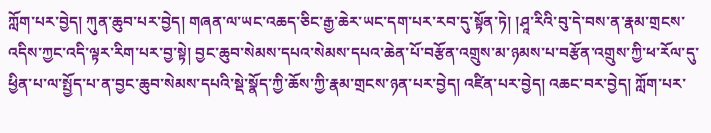ཀློག་པར་བྱེད། ཀུན་ཆུབ་པར་བྱེད། གཞན་ལ་ཡང་འཆད་ཅིང་རྒྱ་ཆེར་ཡང་དག་པར་རབ་དུ་སྟོན་ཏེ། །ཤཱ་རིའི་བུ་དེ་བས་ན་རྣམ་གྲངས་འདིས་ཀྱང་འདི་ལྟར་རིག་པར་བྱ་སྟེ། བྱང་ཆུབ་སེམས་དཔའ་སེམས་དཔའ་ཆེན་པོ་བརྩོན་འགྲུས་མ་ཉམས་པ་བརྩོན་འགྲུས་ཀྱི་ཕ་རོལ་དུ་ཕྱིན་པ་ལ་སྤྱོད་པ་ན་བྱང་ཆུབ་སེམས་དཔའི་སྡེ་སྣོད་ཀྱི་ཆོས་ཀྱི་རྣམ་གྲངས་ཉན་པར་བྱེད། འཛིན་པར་བྱེད། འཆང་བར་བྱེད། ཀློག་པར་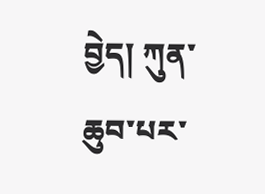བྱེད། ཀུན་ཆུབ་པར་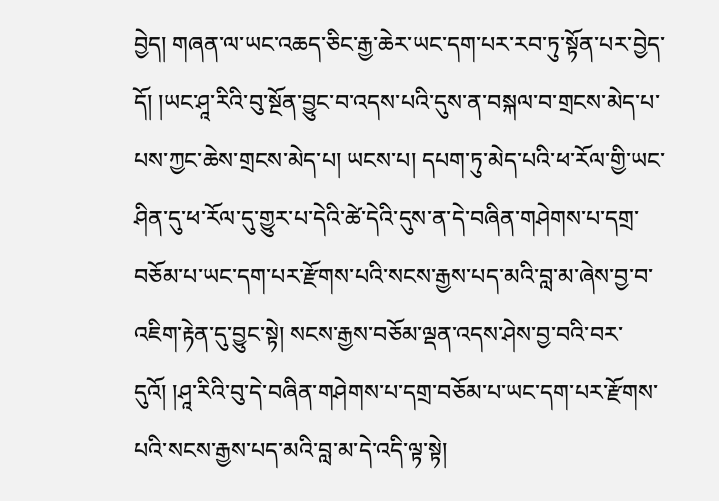བྱེད། གཞན་ལ་ཡང་འཆད་ཅིང་རྒྱ་ཆེར་ཡང་དག་པར་རབ་ཏུ་སྟོན་པར་བྱེད་དོ། །ཡང་ཤཱ་རིའི་བུ་སྔོན་བྱུང་བ་འདས་པའི་དུས་ན་བསྐལ་བ་གྲངས་མེད་པ་པས་ཀྱང་ཆེས་གྲངས་མེད་པ། ཡངས་པ། དཔག་ཏུ་མེད་པའི་ཕ་རོལ་གྱི་ཡང་ཤིན་དུ་ཕ་རོལ་དུ་གྱུར་པ་དེའི་ཚེ་དེའི་དུས་ན་དེ་བཞིན་གཤེགས་པ་དགྲ་བཅོམ་པ་ཡང་དག་པར་རྫོགས་པའི་སངས་རྒྱས་པད་མའི་བླ་མ་ཞེས་བྱ་བ་འཇིག་རྟེན་དུ་བྱུང་སྟེ། སངས་རྒྱས་བཅོམ་ལྡན་འདས་ཤེས་བྱ་བའི་བར་དུའོ། །ཤཱ་རིའི་བུ་དེ་བཞིན་གཤེགས་པ་དགྲ་བཅོམ་པ་ཡང་དག་པར་རྫོགས་པའི་སངས་རྒྱས་པད་མའི་བླ་མ་དེ་འདི་ལྟ་སྟེ།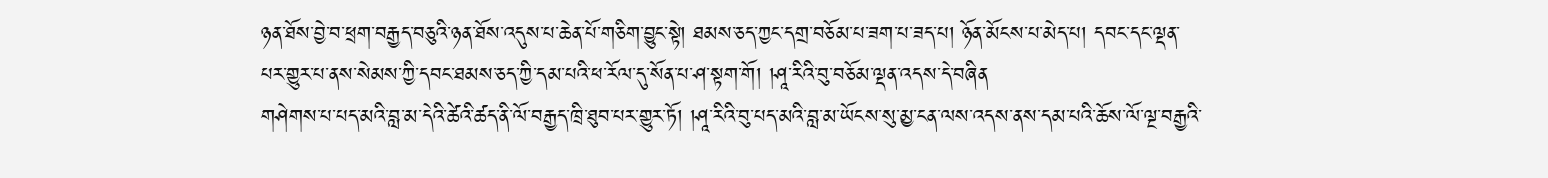ཉན་ཐོས་བྱེ་བ་ཕྲག་བརྒྱད་བཅུའི་ཉན་ཐོས་འདུས་པ་ཆེན་པོ་གཅིག་བྱུང་སྟེ། ཐམས་ཅད་ཀྱང་དགྲ་བཅོམ་པ་ཟག་པ་ཟད་པ། ཉོན་མོངས་པ་མེད་པ། དབང་དང་ལྡན་པར་གྱུར་པ་ནས་སེམས་ཀྱི་དབང་ཐམས་ཅད་ཀྱི་དམ་པའི་ཕ་རོལ་དུ་སོན་པ་ཤ་སྟག་གོ། །ཤཱ་རིའི་བུ་བཅོམ་ལྡན་འདས་དེ་བཞིན
གཤེགས་པ་པད་མའི་བླ་མ་དེའི་ཚེའི་ཚད་ནི་ལོ་བརྒྱད་ཁྲི་ཐུབ་པར་གྱུར་ཏོ། །ཤཱ་རིའི་བུ་པད་མའི་བླ་མ་ཡོངས་སུ་མྱ་ངན་ལས་འདས་ནས་དམ་པའི་ཆོས་ལོ་ལྔ་བརྒྱའི་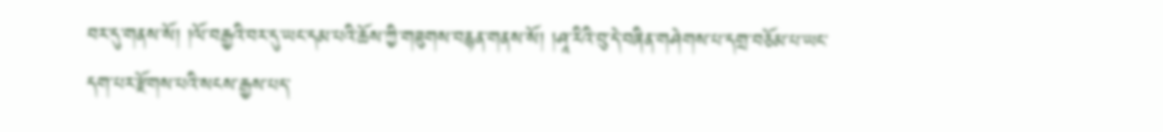བར་དུ་གནས་སོ། །ལོ་བརྒྱའི་བར་དུ་ཡང་དམ་པའི་ཆོས་ཀྱི་གཟུགས་བརྙན་གནས་སོ། །ཤཱ་རིའི་བུ་དེ་བཞིན་གཤེགས་པ་དགྲ་བཅོམ་པ་ཡང་དག་པར་རྫོགས་པའི་སངས་རྒྱས་པད་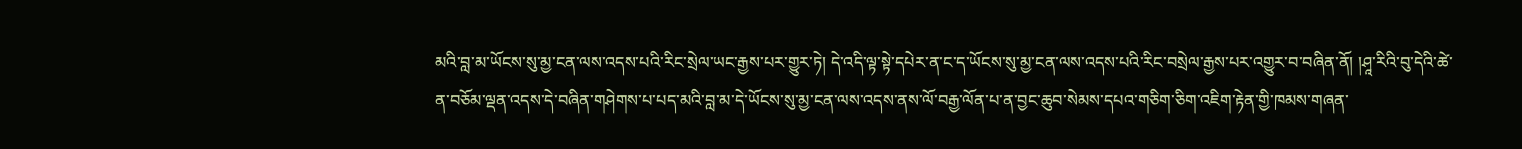མའི་བླ་མ་ཡོངས་སུ་མྱ་ངན་ལས་འདས་པའི་རིང་སྲེལ་ཡང་རྒྱས་པར་གྱུར་ཏེ། དེ་འདི་ལྟ་སྟེ་དཔེར་ན་ང་ད་ཡོངས་སུ་མྱ་ངན་ལས་འདས་པའི་རིང་བསྲེལ་རྒྱས་པར་འགྱུར་བ་བཞིན་ནོ། །ཤཱ་རིའི་བུ་དེའི་ཚེ་ན་བཅོམ་ལྡན་འདས་དེ་བཞིན་གཤེགས་པ་པད་མའི་བླ་མ་དེ་ཡོངས་སུ་མྱ་ངན་ལས་འདས་ནས་ལོ་བརྒྱ་ལོན་པ་ན་བྱང་ཆུབ་སེམས་དཔའ་གཅིག་ཅིག་འཇིག་རྟེན་གྱི་ཁམས་གཞན་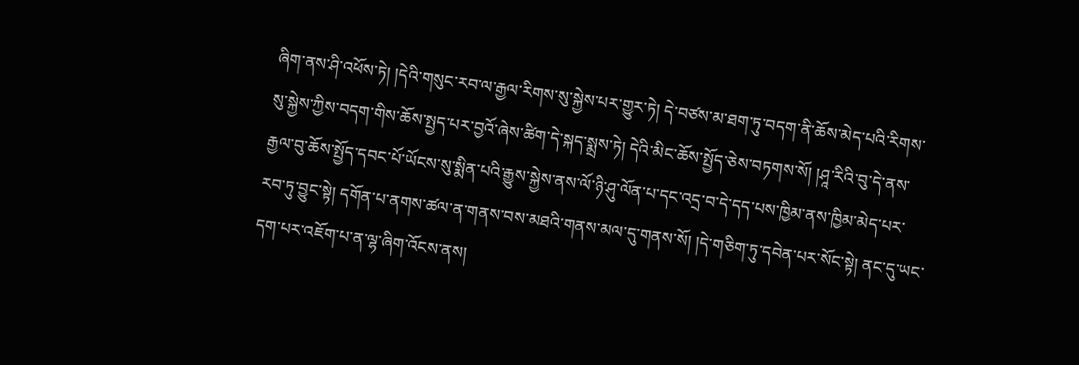ཞིག་ནས་ཤི་འཕོས་ཏེ། །དེའི་གསུང་རབ་ལ་རྒྱལ་རིགས་སུ་སྐྱེས་པར་གྱུར་ཏེ། དེ་བཙས་མ་ཐག་ཏུ་བདག་ནི་ཆོས་མེད་པའི་རིགས་སུ་སྐྱེས་ཀྱིས་བདག་གིས་ཆོས་སྤྱད་པར་བྱའོ་ཞེས་ཚིག་དེ་སྐད་སྨྲས་ཏེ། དེའི་མིང་ཆོས་སྤྱོད་ཅེས་བཏགས་སོ། །ཤཱ་རིའི་བུ་དེ་ནས་རྒྱལ་བུ་ཆོས་སྤྱོད་དབང་པོ་ཡོངས་སུ་སྨིན་པའི་རྒྱུས་སྐྱེས་ནས་ལོ་ཉི་ཤུ་ལོན་པ་དང་འདྲ་བ་དེ་དད་པས་ཁྱིམ་ནས་ཁྱིམ་མེད་པར་རབ་ཏུ་བྱུང་སྟེ། དགོན་པ་ནགས་ཚལ་ན་གནས་བས་མཐའི་གནས་མལ་དུ་གནས་སོ། །དེ་གཅིག་ཏུ་དབེན་པར་སོང་སྟེ། ནང་དུ་ཡང་དག་པར་འཇོག་པ་ན་ལྷ་ཞིག་འོངས་ནས།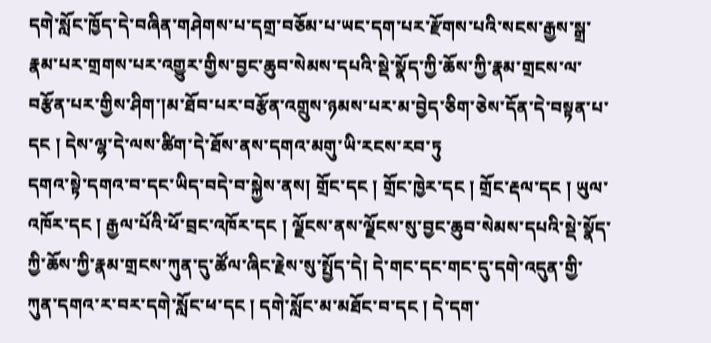དགེ་སློང་ཁྱོད་དེ་བཞིན་གཤེགས་པ་དགྲ་བཅོམ་པ་ཡང་དག་པར་རྫོགས་པའི་སངས་རྒྱས་སྒྲ་རྣམ་པར་གྲགས་པར་འགྱུར་གྱིས་བྱང་ཆུབ་སེམས་དཔའི་སྡེ་སྣོད་ཀྱི་ཆོས་ཀྱི་རྣམ་གྲངས་ལ་བརྩོན་པར་གྱིས་ཤིག་།མ་ཐོབ་པར་བརྩོན་འགྲུས་ཉམས་པར་མ་བྱེད་ཅིག་ཅེས་དོན་དེ་བསྟན་པ་དང ། དེས་ལྷ་དེ་ལས་ཚིག་དེ་ཐོས་ནས་དགའ་མགུ་ཡི་རངས་རབ་ཏུ
དགའ་སྟེ་དགའ་བ་དང་ཡིད་བདེ་བ་སྐྱེས་ནས། གྲོང་དང ། གྲོང་ཁྱེར་དང ། གྲོང་རྡལ་དང ། ཡུལ་འཁོར་དང ། རྒྱལ་པོའི་ཕོ་བྲང་འཁོར་དང ། ལྗོངས་ནས་ལྗོངས་སུ་བྱང་ཆུབ་སེམས་དཔའི་སྡེ་སྣོད་ཀྱི་ཆོས་ཀྱི་རྣམ་གྲངས་ཀུན་དུ་ཚོལ་ཞིང་རྗེས་སུ་སྤྱོད་དེ། དེ་གང་དང་གང་དུ་དགེ་འདུན་གྱི་ཀུན་དགའ་ར་བར་དགེ་སློང་ཕ་དང ། དགེ་སློང་མ་མཐོང་བ་དང ། དེ་དག་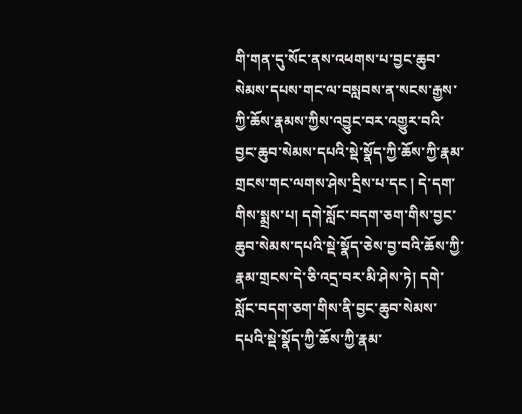གི་གན་དུ་སོང་ནས་འཕགས་པ་བྱང་ཆུབ་སེམས་དཔས་གང་ལ་བསླབས་ན་སངས་རྒྱས་ཀྱི་ཆོས་རྣམས་ཀྱིས་འབྱུང་བར་འགྱུར་བའི་བྱང་ཆུབ་སེམས་དཔའི་སྡེ་སྣོད་ཀྱི་ཆོས་ཀྱི་རྣམ་གྲངས་གང་ལགས་ཤེས་དྲིས་པ་དང ། དེ་དག་གིས་སྨྲས་པ། དགེ་སློང་བདག་ཅག་གིས་བྱང་ཆུབ་སེམས་དཔའི་སྡེ་སྣོད་ཅེས་བྱ་བའི་ཆོས་ཀྱི་རྣམ་གྲངས་དེ་ཅི་འདྲ་བར་མི་ཤེས་ཏེ། དགེ་སློང་བདག་ཅག་གིས་ནི་བྱང་ཆུབ་སེམས་དཔའི་སྡེ་སྣོད་ཀྱི་ཆོས་ཀྱི་རྣམ་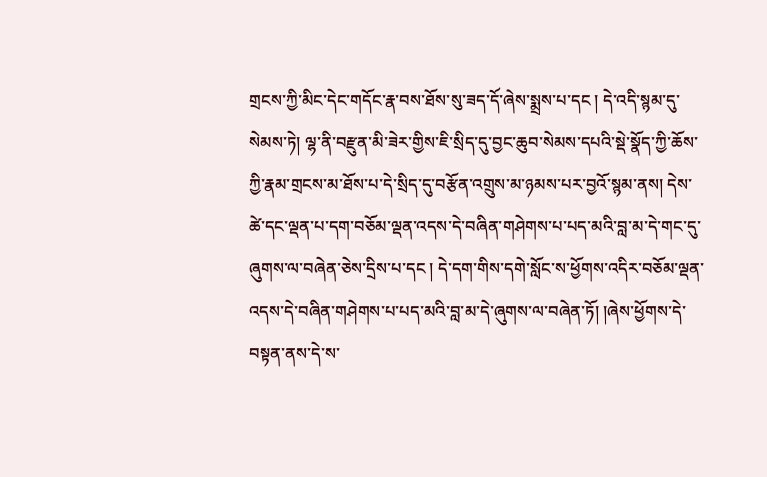གྲངས་ཀྱི་མིང་དེང་གདོང་རྣ་བས་ཐོས་སུ་ཟད་དོ་ཞེས་སྨྲས་པ་དང ། དེ་འདི་སྙམ་དུ་སེམས་ཏེ། ལྷ་ནི་བརྫུན་མི་ཟེར་གྱིས་ཇི་སྲིད་དུ་བྱང་ཆུབ་སེམས་དཔའི་སྡེ་སྣོད་ཀྱི་ཆོས་ཀྱི་རྣམ་གྲངས་མ་ཐོས་པ་དེ་སྲིད་དུ་བརྩོན་འགྲུས་མ་ཉམས་པར་བྱའོ་སྙམ་ནས། དེས་ཚེ་དང་ལྡན་པ་དག་བཅོམ་ལྡན་འདས་དེ་བཞིན་གཤེགས་པ་པད་མའི་བླ་མ་དེ་གང་དུ་ཞུགས་ལ་བཞེན་ཅེས་དྲིས་པ་དང ། དེ་དག་གིས་དགེ་སློང་ས་ཕྱོགས་འདིར་བཅོམ་ལྡན་འདས་དེ་བཞིན་གཤེགས་པ་པད་མའི་བླ་མ་དེ་ཞུགས་ལ་བཞེན་ཏོ། །ཞེས་ཕྱོགས་དེ་བསྟན་ནས་དེ་ས་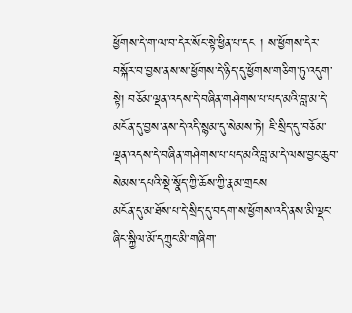ཕྱོགས་དེ་ག་ལ་བ་དེར་སོང་སྟེ་ཕྱིན་པ་དང ། ས་ཕྱོགས་དེར་བསྐོར་བ་བྱས་ནས་ས་ཕྱོགས་དེ་ཉིད་དུ་ཕྱོགས་གཅིག་ཏུ་འདུག་སྟེ། བཅོམ་ལྡན་འདས་དེ་བཞིན་གཤེགས་པ་པད་མའི་བླ་མ་དེ་མངོན་དུ་བྱས་ནས་དེ་འདི་སྙམ་དུ་སེམས་ཏེ། ཇི་སྲིད་དུ་བཅོམ་ལྡན་འདས་དེ་བཞིན་གཤེགས་པ་པད་མའི་བླ་མ་དེ་ལས་བྱང་ཆུབ་སེམས་དཔའི་སྡེ་སྣོད་ཀྱི་ཆོས་ཀྱི་རྣམ་གྲངས
མངོན་དུ་མ་ཐོས་པ་དེ་སྲིད་དུ་བདག་ས་ཕྱོགས་འདི་ནས་མི་ལྡང་ཞིང་སྐྱིལ་མོ་དཀྲུང་མི་གཞིག་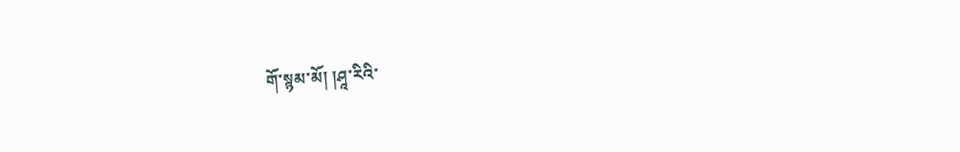གོ་སྙམ་མོ། །ཤཱ་རིའི་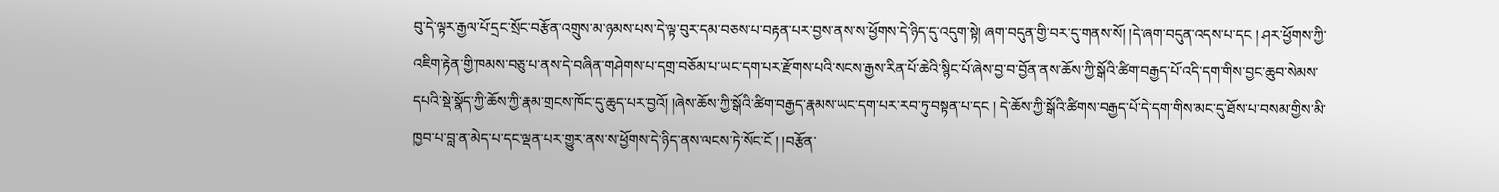བུ་དེ་ལྟར་རྒྱལ་པོ་དྲང་སྲོང་བརྩོན་འགྲུས་མ་ཉམས་པས་དེ་ལྟ་བུར་དམ་བཅས་པ་བརྟན་པར་བྱས་ནས་ས་ཕྱོགས་དེ་ཉིད་དུ་འདུག་སྟེ། ཞག་བདུན་གྱི་བར་དུ་གནས་སོ། །དེ་ཞག་བདུན་འདས་པ་དང ། ཤར་ཕྱོགས་ཀྱི་འཇིག་རྟེན་གྱི་ཁམས་བཅུ་པ་ནས་དེ་བཞིན་གཤེགས་པ་དགྲ་བཅོམ་པ་ཡང་དག་པར་རྫོགས་པའི་སངས་རྒྱས་རིན་པོ་ཆེའི་སྙིང་པོ་ཞེས་བྱ་བ་བྱོན་ནས་ཆོས་ཀྱི་སྒོའི་ཚིག་བརྒྱད་པོ་འདི་དག་གིས་བྱང་ཆུབ་སེམས་དཔའི་སྡེ་སྣོད་ཀྱི་ཆོས་ཀྱི་རྣམ་གྲངས་ཁོང་དུ་ཆུད་པར་བྱའོ། །ཞེས་ཆོས་ཀྱི་སྒོའི་ཚིག་བརྒྱད་རྣམས་ཡང་དག་པར་རབ་ཏུ་བསྟན་པ་དང ། དེ་ཆོས་ཀྱི་སྒོའི་ཚིགས་བརྒྱད་པོ་དེ་དག་གིས་མང་དུ་ཐོས་པ་བསམ་གྱིས་མི་ཁྱབ་པ་བླ་ན་མེད་པ་དང་ལྡན་པར་གྱུར་ནས་ས་ཕྱོགས་དེ་ཉིད་ནས་ལངས་ཏེ་སོང་ངོ ། །བརྩོན་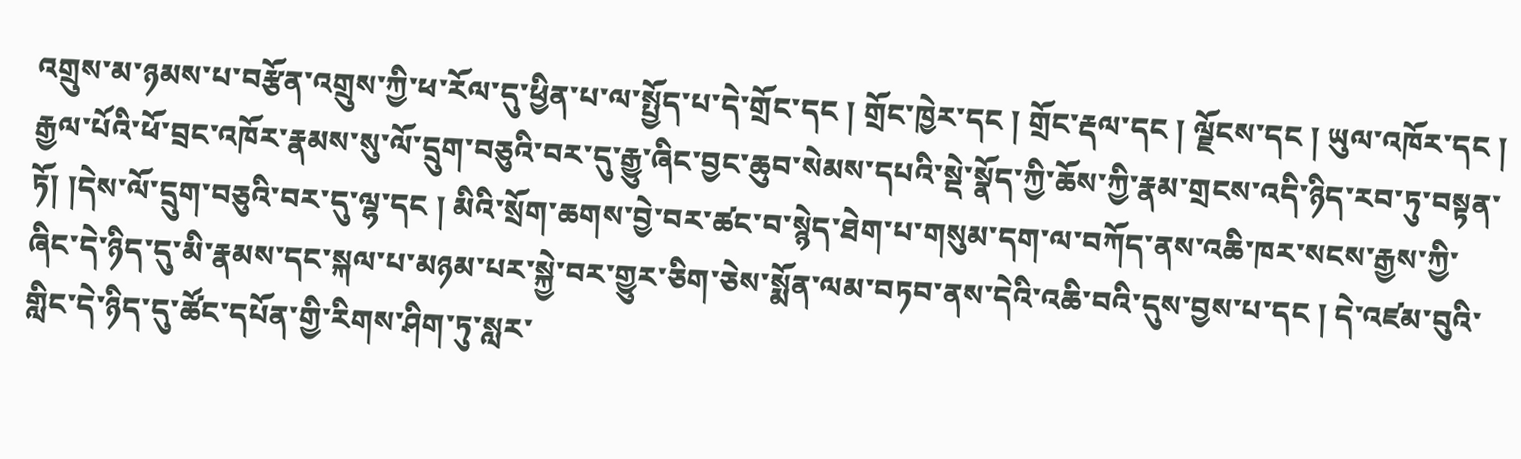འགྲུས་མ་ཉམས་པ་བརྩོན་འགྲུས་ཀྱི་ཕ་རོལ་དུ་ཕྱིན་པ་ལ་སྤྱོད་པ་དེ་གྲོང་དང ། གྲོང་ཁྱེར་དང ། གྲོང་རྡལ་དང ། ལྗོངས་དང ། ཡུལ་འཁོར་དང ། རྒྱལ་པོའི་ཕོ་བྲང་འཁོར་རྣམས་སུ་ལོ་དྲུག་བཅུའི་བར་དུ་རྒྱུ་ཞིང་བྱང་ཆུབ་སེམས་དཔའི་སྡེ་སྣོད་ཀྱི་ཆོས་ཀྱི་རྣམ་གྲངས་འདི་ཉིད་རབ་ཏུ་བསྟན་ཏོ། །དེས་ལོ་དྲུག་བཅུའི་བར་དུ་ལྷ་དང ། མིའི་སྲོག་ཆགས་བྱེ་བར་ཚང་བ་སྙེད་ཐེག་པ་གསུམ་དག་ལ་བཀོད་ནས་འཆི་ཁར་སངས་རྒྱས་ཀྱི་ཞིང་དེ་ཉིད་དུ་མི་རྣམས་དང་སྐལ་པ་མཉམ་པར་སྐྱེ་བར་གྱུར་ཅིག་ཅེས་སྨོན་ལམ་བཏབ་ནས་དེའི་འཆི་བའི་དུས་བྱས་པ་དང ། དེ་འཛམ་བུའི་གླིང་དེ་ཉིད་དུ་ཚོང་དཔོན་གྱི་རིགས་ཤིག་ཏུ་སླར་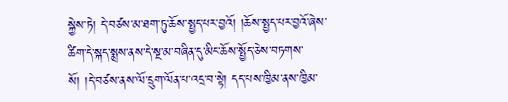སྐྱེས་ཏེ། དེ་བཙས་མ་ཐག་ཏུ་ཆོས་སྤྱད་པར་བྱའོ། །ཆོས་སྤྱད་པར་བྱའོ་ཞེས་ཚིག་དེ་སྐད་སྨྲས་ནས་དེ་སྔ་མ་བཞིན་དུ་མིང་ཆོས་སྤྱོད་ཅེས་བཏགས་སོ། །དེ་བཙས་ནས་ལོ་དྲུག་ལོན་པ་འདྲ་བ་སྟེ། དད་པས་ཁྱིམ་ནས་ཁྱིམ་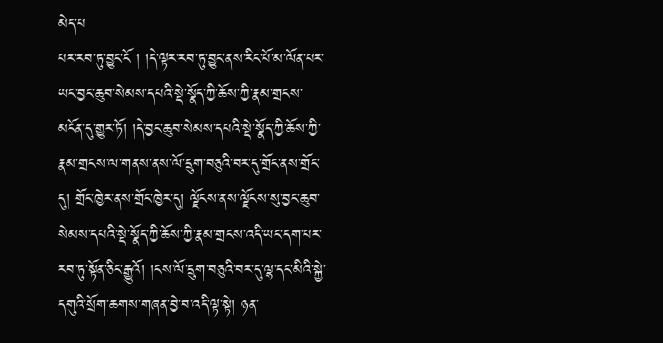མེད་པ
པར་རབ་ཏུ་བྱུང་ངོ ། །དེ་ལྟར་རབ་ཏུ་བྱུང་ནས་རིང་པོ་མ་ལོན་པར་ཡང་བྱང་ཆུབ་སེམས་དཔའི་སྡེ་སྣོད་ཀྱི་ཆོས་ཀྱི་རྣམ་གྲངས་མངོན་དུ་གྱུར་ཏོ། །དེ་བྱང་ཆུབ་སེམས་དཔའི་སྡེ་སྣོད་ཀྱི་ཆོས་ཀྱི་རྣམ་གྲངས་ལ་གནས་ནས་ལོ་དྲུག་བཅུའི་བར་དུ་གྲོང་ནས་གྲོང་དུ། གྲོང་ཁྱེར་ནས་གྲོང་ཁྱེར་དུ། ལྗོངས་ནས་ལྗོངས་སུ་བྱང་ཆུབ་སེམས་དཔའི་སྡེ་སྣོད་ཀྱི་ཆོས་ཀྱི་རྣམ་གྲངས་འདི་ཡང་དག་པར་རབ་ཏུ་སྟོན་ཅིང་རྒྱུའོ། །ངས་ལོ་དྲུག་བཅུའི་བར་དུ་ལྷ་དང་མིའི་སྐྱེ་དགུའི་སྲོག་ཆགས་གཞན་བྱེ་བ་འདི་ལྟ་སྟེ། ཉན་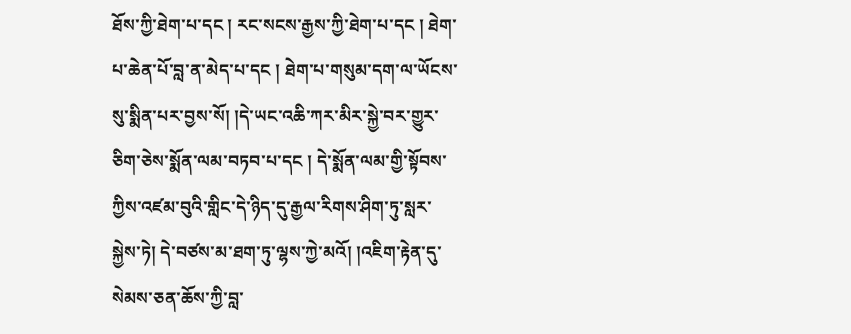ཐོས་ཀྱི་ཐེག་པ་དང ། རང་སངས་རྒྱས་ཀྱི་ཐེག་པ་དང ། ཐེག་པ་ཆེན་པོ་བླ་ན་མེད་པ་དང ། ཐེག་པ་གསུམ་དག་ལ་ཡོངས་སུ་སྨིན་པར་བྱས་སོ། །དེ་ཡང་འཆི་ཀར་མིར་སྐྱེ་བར་གྱུར་ཅིག་ཅེས་སྨོན་ལམ་བཏབ་པ་དང ། དེ་སྨོན་ལམ་གྱི་སྟོབས་ཀྱིས་འཛམ་བུའི་གླིང་དེ་ཉིད་དུ་རྒྱལ་རིགས་ཤིག་ཏུ་སླར་སྐྱེས་ཏེ། དེ་བཙས་མ་ཐག་ཏུ་ལྷས་ཀྱེ་མའོ། །འཇིག་རྟེན་དུ་སེམས་ཅན་ཆོས་ཀྱི་བླ་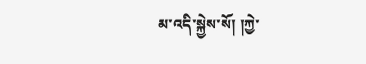མ་འདི་སྐྱེས་སོ། །ཀྱེ་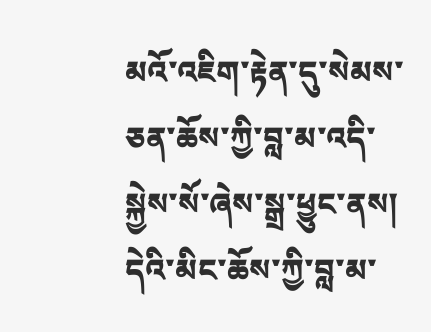མའོ་འཇིག་རྟེན་དུ་སེམས་ཅན་ཆོས་ཀྱི་བླ་མ་འདི་སྐྱེས་སོ་ཞེས་སྒྲ་ཕྱུང་ནས། དེའི་མིང་ཆོས་ཀྱི་བླ་མ་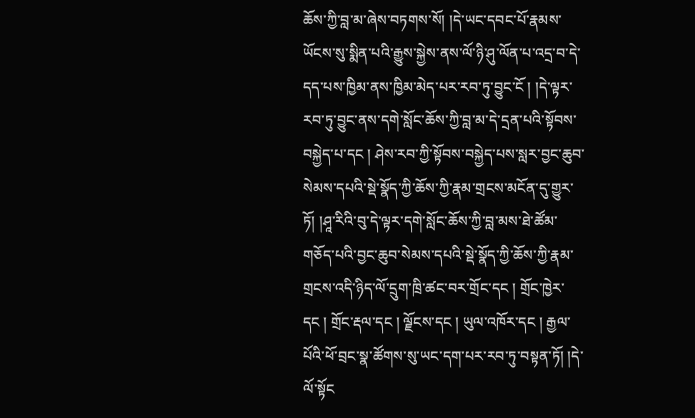ཆོས་ཀྱི་བླ་མ་ཞེས་བཏགས་སོ། །དེ་ཡང་དབང་པོ་རྣམས་ཡོངས་སུ་སྨིན་པའི་རྒྱུས་སྐྱེས་ནས་ལོ་ཉི་ཤུ་ལོན་པ་འདྲ་བ་དེ་དད་པས་ཁྱིམ་ནས་ཁྱིམ་མེད་པར་རབ་ཏུ་བྱུང་ངོ ། །དེ་ལྟར་རབ་ཏུ་བྱུང་ནས་དགེ་སློང་ཆོས་ཀྱི་བླ་མ་དེ་དྲན་པའི་སྟོབས་བསྐྱེད་པ་དང ། ཤེས་རབ་ཀྱི་སྟོབས་བསྐྱེད་པས་སླར་བྱང་ཆུབ་སེམས་དཔའི་སྡེ་སྣོད་ཀྱི་ཆོས་ཀྱི་རྣམ་གྲངས་མངོན་དུ་གྱུར་ཏོ། །ཤཱ་རིའི་བུ་དེ་ལྟར་དགེ་སློང་ཆོས་ཀྱི་བླ་མས་ཐེ་ཚོམ་གཅོད་པའི་བྱང་ཆུབ་སེམས་དཔའི་སྡེ་སྣོད་ཀྱི་ཆོས་ཀྱི་རྣམ་གྲངས་འདི་ཉིད་ལོ་དྲུག་ཁྲི་ཚང་བར་གྲོང་དང ། གྲོང་ཁྱེར་དང ། གྲོང་རྡལ་དང ། ལྗོངས་དང ། ཡུལ་འཁོར་དང ། རྒྱལ་པོའི་ཕོ་བྲང་སྣ་ཚོགས་སུ་ཡང་དག་པར་རབ་ཏུ་བསྟན་ཏོ། །དེ་ལོ་སྟོང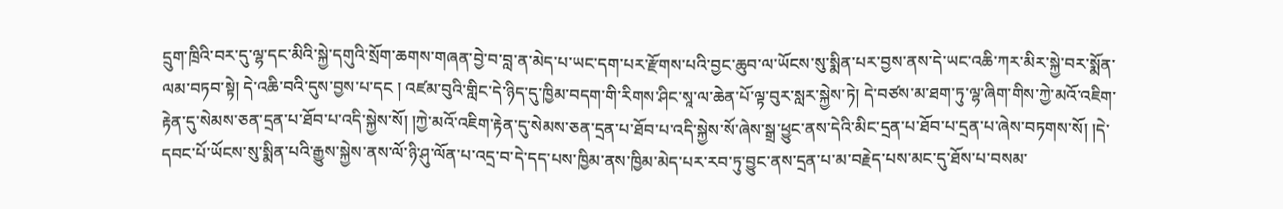དྲུག་ཁྲིའི་བར་དུ་ལྷ་དང་མིའི་སྐྱེ་དགུའི་སྲོག་ཆགས་གཞན་བྱེ་བ་བླ་ན་མེད་པ་ཡང་དག་པར་རྫོགས་པའི་བྱང་ཆུབ་ལ་ཡོངས་སུ་སྨིན་པར་བྱས་ནས་དེ་ཡང་འཆི་ཀར་མིར་སྐྱེ་བར་སྨོན་ལམ་བཏབ་སྟེ། དེ་འཆི་བའི་དུས་བྱས་པ་དང ། འཛམ་བུའི་གླིང་དེ་ཉིད་དུ་ཁྱིམ་བདག་གི་རིགས་ཤིང་སཱ་ལ་ཆེན་པོ་ལྟ་བུར་སླར་སྐྱེས་ཏེ། དེ་བཙས་མ་ཐག་ཏུ་ལྷ་ཞིག་གིས་ཀྱེ་མའོ་འཇིག་རྟེན་དུ་སེམས་ཅན་དྲན་པ་ཐོབ་པ་འདི་སྐྱེས་སོ། །ཀྱེ་མའོ་འཇིག་རྟེན་དུ་སེམས་ཅན་དྲན་པ་ཐོབ་པ་འདི་སྐྱེས་སོ་ཞེས་སྒྲ་ཕྱུང་ནས་དེའི་མིང་དྲན་པ་ཐོབ་པ་དྲན་པ་ཞེས་བཏགས་སོ། །དེ་དབང་པོ་ཡོངས་སུ་སྨིན་པའི་རྒྱུས་སྐྱེས་ནས་ལོ་ཉི་ཤུ་ལོན་པ་འདྲ་བ་དེ་དད་པས་ཁྱིམ་ནས་ཁྱིམ་མེད་པར་རབ་ཏུ་བྱུང་ནས་དྲན་པ་མ་བརྗེད་པས་མང་དུ་ཐོས་པ་བསམ་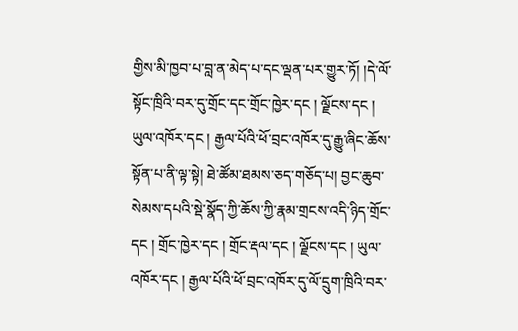གྱིས་མི་ཁྱབ་པ་བླ་ན་མེད་པ་དང་ལྡན་པར་གྱུར་ཏོ། །དེ་ལོ་སྟོང་ཁྲིའི་བར་དུ་གྲོང་དང་གྲོང་ཁྱེར་དང ། ལྗོངས་དང ། ཡུལ་འཁོར་དང ། རྒྱལ་པོའི་ཕོ་བྲང་འཁོར་དུ་རྒྱུ་ཞིང་ཆོས་སྟོན་པ་ནི་ལྟ་སྟེ། ཐེ་ཚོམ་ཐམས་ཅད་གཅོད་པ། བྱང་ཆུབ་སེམས་དཔའི་སྡེ་སྣོད་ཀྱི་ཆོས་ཀྱི་རྣམ་གྲངས་འདི་ཉིད་གྲོང་དང ། གྲོང་ཁྱེར་དང ། གྲོང་རྡལ་དང ། ལྗོངས་དང ། ཡུལ་འཁོར་དང ། རྒྱལ་པོའི་ཕོ་བྲང་འཁོར་དུ་ལོ་དྲུག་ཁྲིའི་བར་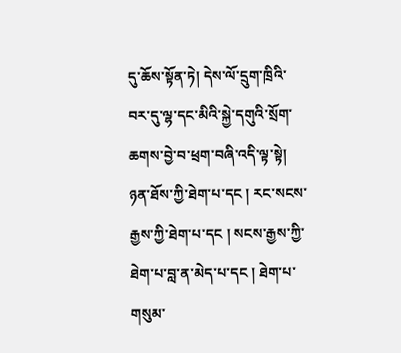དུ་ཆོས་སྟོན་ཏེ། དེས་ལོ་དྲུག་ཁྲིའི་བར་དུ་ལྷ་དང་མིའི་སྐྱེ་དགུའི་སྲོག་ཆགས་བྱེ་བ་ཕྲག་བཞི་འདི་ལྟ་སྟེ། ཉན་ཐོས་ཀྱི་ཐེག་པ་དང ། རང་སངས་རྒྱས་ཀྱི་ཐེག་པ་དང ། སངས་རྒྱས་ཀྱི་ཐེག་པ་བླ་ན་མེད་པ་དང ། ཐེག་པ་གསུམ་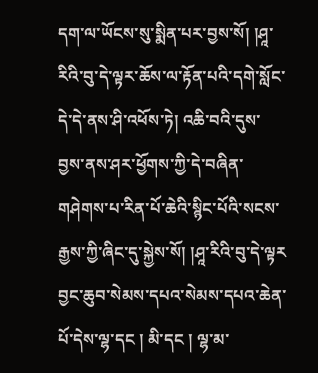དག་ལ་ཡོངས་སུ་སྨིན་པར་བྱས་སོ། །ཤཱ་རིའི་བུ་དེ་ལྟར་ཆོས་ལ་རྟོན་པའི་དགེ་སློང་དེ་དེ་ནས་ཤི་འཕོས་ཏེ། འཆི་བའི་དུས་བྱས་ནས་ཤར་ཕྱོགས་ཀྱི་དེ་བཞིན་གཤེགས་པ་རིན་པོ་ཆེའི་སྙིང་པོའི་སངས་རྒྱས་ཀྱི་ཞིང་དུ་སྐྱེས་སོ། །ཤཱ་རིའི་བུ་དེ་ལྟར
བྱང་ཆུབ་སེམས་དཔའ་སེམས་དཔའ་ཆེན་པོ་དེས་ལྷ་དང ། མི་དང ། ལྷ་མ་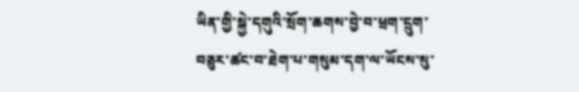ཡིན་གྱི་སྐྱེ་དགུའི་སྲོག་ཆགས་བྱེ་བ་ཕྲག་དྲུག་བཅུར་ཚང་བ་ཐེག་པ་གསུམ་དག་ལ་ཡོངས་སུ་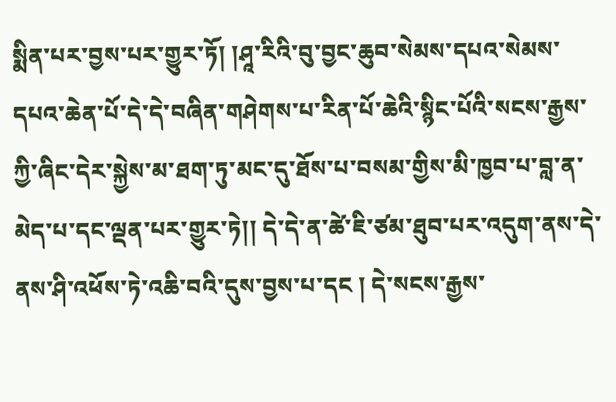སྨིན་པར་བྱས་པར་གྱུར་ཏོ། །ཤཱ་རིའི་བུ་བྱང་ཆུབ་སེམས་དཔའ་སེམས་དཔའ་ཆེན་པོ་དེ་དེ་བཞིན་གཤེགས་པ་རིན་པོ་ཆེའི་སྙིང་པོའི་སངས་རྒྱས་ཀྱི་ཞིང་དེར་སྐྱེས་མ་ཐག་ཏུ་མང་དུ་ཐོས་པ་བསམ་གྱིས་མི་ཁྱབ་པ་བླ་ན་མེད་པ་དང་ལྡན་པར་གྱུར་ཏེ།། དེ་དེ་ན་ཚེ་ཇི་ཙམ་ཐུབ་པར་འདུག་ནས་དེ་ནས་ཤི་འཕོས་ཏེ་འཆི་བའི་དུས་བྱས་པ་དང ། དེ་སངས་རྒྱས་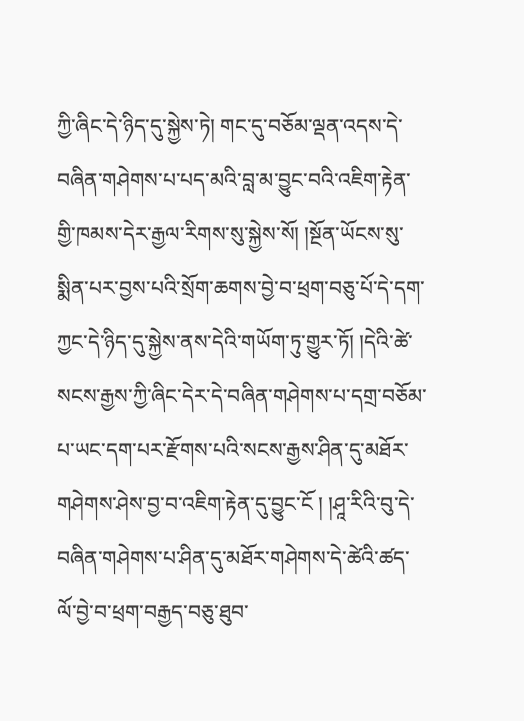ཀྱི་ཞིང་དེ་ཉིད་དུ་སྐྱེས་ཏེ། གང་དུ་བཅོམ་ལྡན་འདས་དེ་བཞིན་གཤེགས་པ་པད་མའི་བླ་མ་བྱུང་བའི་འཇིག་རྟེན་གྱི་ཁམས་དེར་རྒྱལ་རིགས་སུ་སྐྱེས་སོ། །སྔོན་ཡོངས་སུ་སྨིན་པར་བྱས་པའི་སྲོག་ཆགས་བྱེ་བ་ཕྲག་བཅུ་པོ་དེ་དག་ཀྱང་དེ་ཉིད་དུ་སྐྱེས་ནས་དེའི་གཡོག་ཏུ་གྱུར་ཏོ། །དེའི་ཚེ་སངས་རྒྱས་ཀྱི་ཞིང་དེར་དེ་བཞིན་གཤེགས་པ་དགྲ་བཅོམ་པ་ཡང་དག་པར་རྫོགས་པའི་སངས་རྒྱས་ཤིན་དུ་མཐོར་གཤེགས་ཤེས་བྱ་བ་འཇིག་རྟེན་དུ་བྱུང་ངོ ། །ཤཱ་རིའི་བུ་དེ་བཞིན་གཤེགས་པ་ཤིན་དུ་མཐོར་གཤེགས་དེ་ཚེའི་ཚད་ལོ་བྱེ་བ་ཕྲག་བརྒྱད་བཅུ་ཐུབ་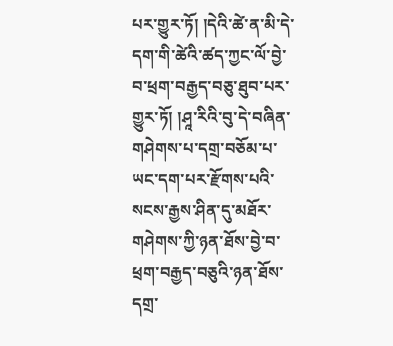པར་གྱུར་ཏོ། །དེའི་ཚེ་ན་མི་དེ་དག་གི་ཚེའི་ཚད་ཀྱང་ལོ་བྱེ་བ་ཕྲག་བརྒྱད་བཅུ་ཐུབ་པར་གྱུར་ཏོ། །ཤཱ་རིའི་བུ་དེ་བཞིན་གཤེགས་པ་དགྲ་བཅོམ་པ་ཡང་དག་པར་རྫོགས་པའི་སངས་རྒྱས་ཤིན་དུ་མཐོར་གཤེགས་ཀྱི་ཉན་ཐོས་བྱེ་བ་ཕྲག་བརྒྱད་བཅུའི་ཉན་ཐོས་དགྲ་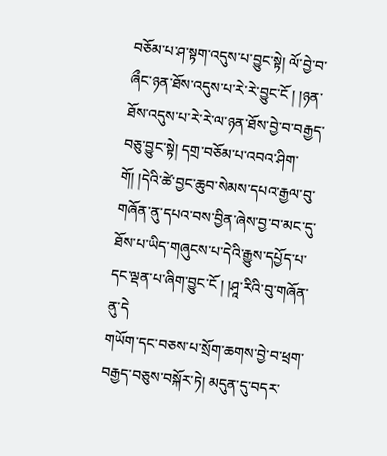བཅོམ་པ་ཤ་སྟག་འདུས་པ་བྱུང་སྟེ། ལོ་བྱེ་བ་ཞྀང་ཉན་ཐོས་འདུས་པ་རེ་རེ་བྱུང་ངོ ། །ཉན་ཐོས་འདུས་པ་རེ་རེ་ལ་ཉན་ཐོས་བྱེ་བ་བརྒྱད་བཅུ་བྱུང་སྟེ། དགྲ་བཅོམ་པ་འབའ་ཤིག་གོ། །དེའི་ཚེ་བྱང་ཆུབ་སེམས་དཔའ་རྒྱལ་བུ་གཞོན་ནུ་དཔའ་བས་བྱིན་ཞེས་བྱ་བ་མང་དུ་ཐོས་པ་ཡིད་གཞུངས་པ་དེའི་རྒྱུས་དཔྱོད་པ་དང་ལྡན་པ་ཞིག་བྱུང་ངོ ། །ཤཱ་རིའི་བུ་གཞོན་ནུ་དེ
གཡོག་དང་བཅས་པ་སྲོག་ཆགས་བྱེ་བ་ཕྲག་བརྒྱད་བཅུས་བསྐོར་ཏེ། མདུན་དུ་བདར་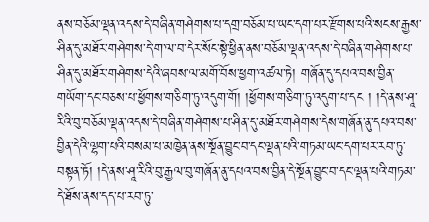ནས་བཅོམ་ལྡན་འདས་དེ་བཞིན་གཤེགས་པ་དགྲ་བཅོམ་པ་ཡང་དག་པར་རྫོགས་པའི་སངས་རྒྱས་ཤིན་དུ་མཐོར་གཤེགས་དེ་ག་ལ་བ་དེར་སོང་སྟེ་ཕྱིན་ནས་བཅོམ་ལྡན་འདས་དེ་བཞིན་གཤེགས་པ་ཤིན་དུ་མཐོར་གཤེགས་དེའི་ཞབས་ལ་མགོ་བོས་ཕྱག་འཚལ་ཏེ། གཞོན་དུ་དཔའ་བས་བྱིན་གཡོག་དང་བཅས་པ་ཕྱོགས་གཅིག་ཏུ་འདུག་གོ། །ཕྱོགས་གཅིག་ཏུ་འདུག་པ་དང ། །དེ་ནས་ཤཱ་རིའི་བུ་བཅོམ་ལྡན་འདས་དེ་བཞིན་གཤེགས་པ་ཤིན་དུ་མཐོར་གཤེགས་དེས་གཞོན་ནུ་དཔའ་བས་བྱིན་དེའི་ལྷག་པའི་བསམ་པ་མཁྱེན་ནས་སྔོན་བྱུང་བ་དང་ལྡན་པའི་གཏམ་ཡང་དག་པར་རབ་ཏུ་བསྟན་ཏོ། །དེ་ནས་ཤཱ་རིའི་བུ་རྒྱལ་བུ་གཞོན་ནུ་དཔའ་བས་བྱིན་དེ་སྔོན་བྱུང་བ་དང་ལྡན་པའི་གཏམ་དེ་ཐོས་ནས་དད་པ་རབ་ཏུ་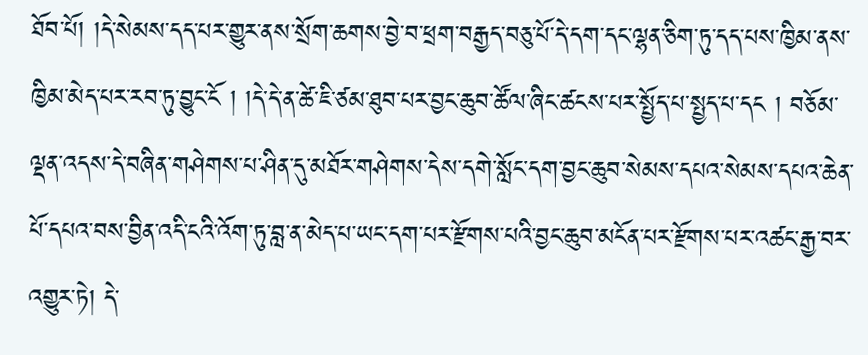ཐོབ་པོ། །དེ་སེམས་དད་པར་གྱུར་ནས་སྲོག་ཆགས་བྱེ་བ་ཕྲག་བརྒྱད་བཅུ་པོ་དེ་དག་དང་ལྷན་ཅིག་ཏུ་དད་པས་ཁྱིམ་ནས་ཁྱིམ་མེད་པར་རབ་ཏུ་བྱུང་ངོ ། །དེ་དེ་ན་ཚེ་ཇི་ཙམ་ཐུབ་པར་བྱང་ཆུབ་ཚོལ་ཞིང་ཚངས་པར་སྤྱོད་པ་སྤྱད་པ་དང ། བཅོམ་ལྡན་འདས་དེ་བཞིན་གཤེགས་པ་ཤིན་དུ་མཐོར་གཤེགས་དེས་དགེ་སློང་དག་བྱང་ཆུབ་སེམས་དཔའ་སེམས་དཔའ་ཆེན་པོ་དཔའ་བས་བྱིན་འདི་ངའི་འོག་ཏུ་བླ་ན་མེད་པ་ཡང་དག་པར་རྫོགས་པའི་བྱང་ཆུབ་མངོན་པར་རྫོགས་པར་འཚང་རྒྱ་བར་འགྱུར་ཏེ། དེ་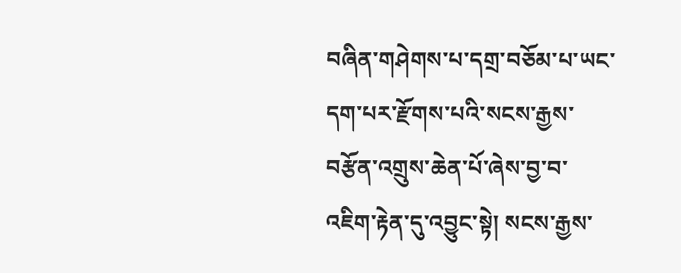བཞིན་གཤེགས་པ་དགྲ་བཅོམ་པ་ཡང་དག་པར་རྫོགས་པའི་སངས་རྒྱས་བརྩོན་འགྲུས་ཆེན་པོ་ཞེས་བྱ་བ་འཇིག་རྟེན་དུ་འབྱུང་སྟེ། སངས་རྒྱས་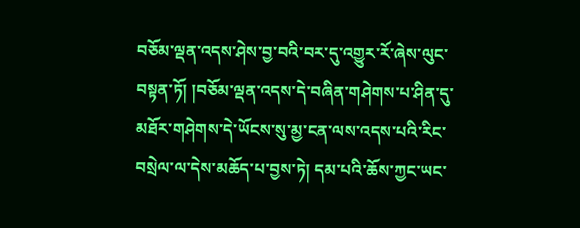བཅོམ་ལྡན་འདས་ཤེས་བྱ་བའི་བར་དུ་འགྱུར་རོ་ཞེས་ལུང་བསྟན་ཏོ། །བཅོམ་ལྡན་འདས་དེ་བཞིན་གཤེགས་པ་ཤིན་དུ་མཐོར་གཤེགས་དེ་ཡོངས་སུ་མྱ་ངན་ལས་འདས་པའི་རིང་བསྲེལ་ལ་དེས་མཆོད་པ་བྱས་ཏེ། དམ་པའི་ཆོས་ཀྱང་ཡང་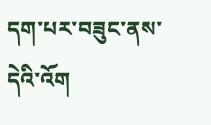དག་པར་བཟུང་ནས་དེའི་འོག